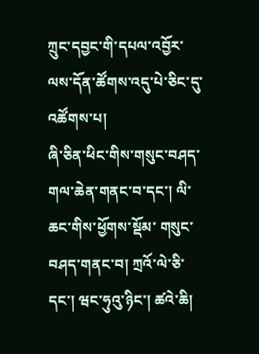ཀྲུང་དབྱང་གི་དཔལ་འབྱོར་ལས་དོན་ཚོགས་འདུ་པེ་ཅིང་དུ་འཚོགས་པ།
ཞི་ཅིན་ཕིང་གིས་གསུང་བཤད་གལ་ཆེན་གནང་བ་དང་། ལི་ཆང་གིས་ཕྱོགས་སྡོམ་ གསུང་བཤད་གནང་བ། ཀྲའོ་ལེ་ཅི་དང་། ཝང་ཧུའུ་ཉིང་། ཚའེ་ཆི།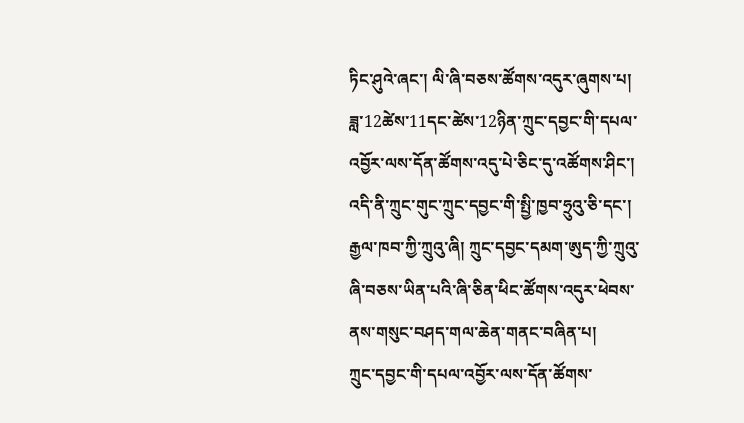ཏིང་ཤུའེ་ཞང་། ལི་ཞི་བཅས་ཚོགས་འདུར་ཞུགས་པ།
ཟླ་12ཚེས་11དང་ཚེས་12ཉིན་ཀྲུང་དབྱང་གི་དཔལ་འབྱོར་ལས་དོན་ཚོགས་འདུ་པེ་ཅིང་དུ་འཚོགས་ཤིང་། འདི་ནི་ཀྲུང་གུང་ཀྲུང་དབྱང་གི་སྤྱི་ཁྱབ་ཧྲུའུ་ཅི་དང་། རྒྱལ་ཁབ་ཀྱི་ཀྲུའུ་ཞི། ཀྲུང་དབྱང་དམག་ཨུད་ཀྱི་ཀྲུའུ་ཞི་བཅས་ཡིན་པའི་ཞི་ཅིན་ཕིང་ཚོགས་འདུར་ཕེབས་ནས་གསུང་བཤད་གལ་ཆེན་གནང་བཞིན་པ།
ཀྲུང་དབྱང་གི་དཔལ་འབྱོར་ལས་དོན་ཚོགས་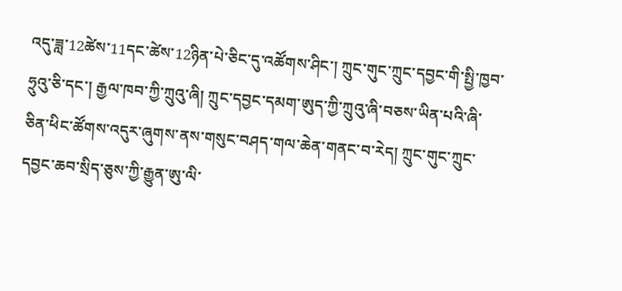འདུ་ཟླ་12ཚེས་11དང་ཚེས་12ཉིན་པེ་ཅིང་དུ་འཚོགས་ཤིང་། ཀྲུང་གུང་ཀྲུང་དབྱང་གི་སྤྱི་ཁྱབ་ཧྲུའུ་ཅི་དང་། རྒྱལ་ཁབ་ཀྱི་ཀྲུའུ་ཞི། ཀྲུང་དབྱང་དམག་ཨུད་ཀྱི་ཀྲུའུ་ཞི་བཅས་ཡིན་པའི་ཞི་ཅིན་ཕིང་ཚོགས་འདུར་ཞུགས་ནས་གསུང་བཤད་གལ་ཆེན་གནང་བ་རེད། ཀྲུང་གུང་ཀྲུང་དབྱང་ཆབ་སྲིད་ཅུས་ཀྱི་རྒྱུན་ཨུ་ལི་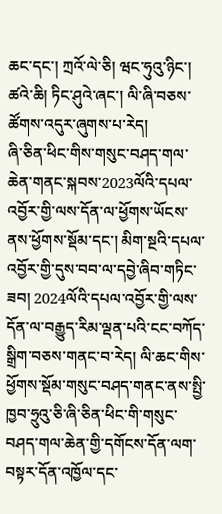ཆང་དང་། ཀྲའོ་ལེ་ཅི། ཝང་ཧུའུ་ཉིང་། ཚའེ་ཆི། ཏིང་ཤུའེ་ཞང་། ལི་ཞི་བཅས་ཚོགས་འདུར་ཞུགས་པ་རེད།
ཞི་ཅིན་ཕིང་གིས་གསུང་བཤད་གལ་ཆེན་གནང་སྐབས་2023ལོའི་དཔལ་འབྱོར་གྱི་ལས་དོན་ལ་ཕྱོགས་ཡོངས་ནས་ཕྱོགས་སྡོམ་དང་། མིག་སྔའི་དཔལ་འབྱོར་གྱི་དུས་བབ་ལ་དབྱེ་ཞིབ་གཏིང་ཟབ། 2024ལོའི་དཔལ་འབྱོར་གྱི་ལས་དོན་ལ་བརྒྱུད་རིམ་ལྡན་པའི་ངང་བཀོད་སྒྲིག་བཅས་གནང་བ་རེད། ལི་ཆང་གིས་ཕྱོགས་སྡོམ་གསུང་བཤད་གནང་ནས་སྤྱི་ཁྱབ་ཧྲུའུ་ཅི་ཞི་ཅིན་ཕིང་གི་གསུང་བཤད་གལ་ཆེན་གྱི་དགོངས་དོན་ལག་བསྟར་དོན་འཁྱོལ་དང་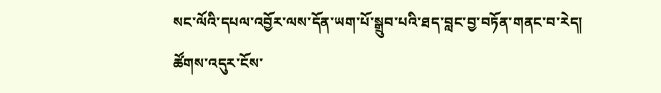སང་ལོའི་དཔལ་འབྱོར་ལས་དོན་ཡག་པོ་སྒྲུབ་པའི་ཐད་བླང་བྱ་བཏོན་གནང་བ་རེད།
ཚོགས་འདུར་ངོས་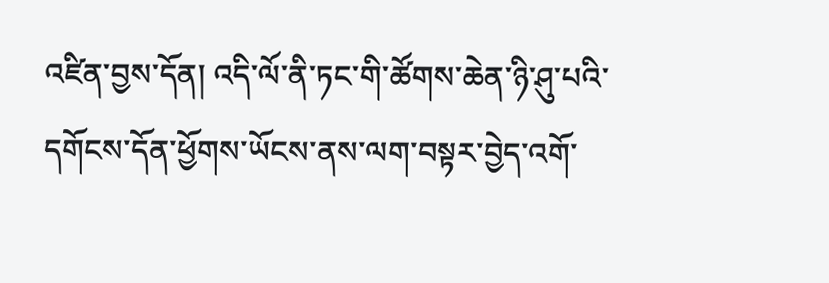འཛིན་བྱས་དོན། འདི་ལོ་ནི་ཏང་གི་ཚོགས་ཆེན་ཉི་ཤུ་པའི་དགོངས་དོན་ཕྱོགས་ཡོངས་ནས་ལག་བསྟར་བྱེད་འགོ་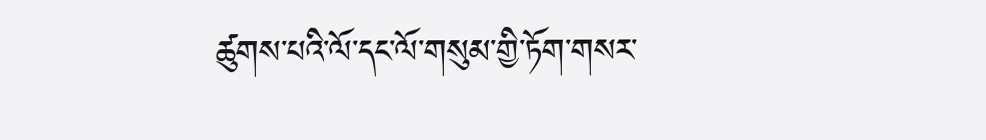ཚུགས་པའི་ལོ་དང་ལོ་གསུམ་གྱི་ཏོག་གསར་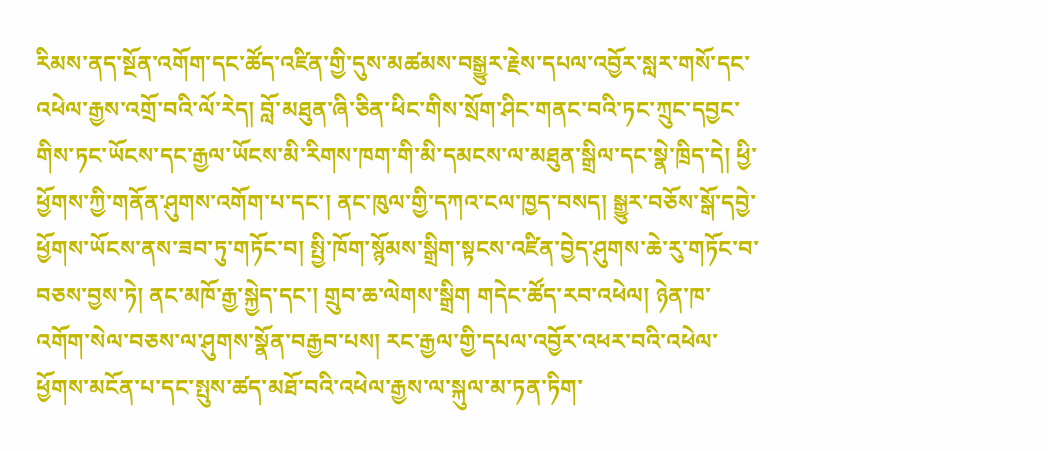རིམས་ནད་སྔོན་འགོག་དང་ཚོད་འཛིན་གྱི་དུས་མཚམས་བསྒྱུར་རྗེས་དཔལ་འབྱོར་སླར་གསོ་དང་འཕེལ་རྒྱས་འགྲོ་བའི་ལོ་རེད། བློ་མཐུན་ཞི་ཅིན་ཕིང་གིས་སྲོག་ཤིང་གནང་བའི་ཏང་ཀྲུང་དབྱང་གིས་ཏང་ཡོངས་དང་རྒྱལ་ཡོངས་མི་རིགས་ཁག་གི་མི་དམངས་ལ་མཐུན་སྒྲིལ་དང་སྣེ་ཁྲིད་དེ། ཕྱི་ཕྱོགས་ཀྱི་གནོན་ཤུགས་འགོག་པ་དང་། ནང་ཁུལ་གྱི་དཀའ་ངལ་ཁྱད་བསད། སྒྱུར་བཅོས་སྒོ་དབྱེ་ཕྱོགས་ཡོངས་ནས་ཟབ་ཏུ་གཏོང་བ། སྤྱི་ཁོག་སྙོམས་སྒྲིག་སྟངས་འཛིན་བྱེད་ཤུགས་ཆེ་རུ་གཏོང་བ་བཅས་བྱས་ཏེ། ནང་མཁོ་རྒྱ་སྐྱེད་དང་། གྲུབ་ཆ་ལེགས་སྒྲིག གདེང་ཚོད་རབ་འཕེལ། ཉེན་ཁ་འགོག་སེལ་བཅས་ལ་ཤུགས་སྣོན་བརྒྱབ་པས། རང་རྒྱལ་གྱི་དཔལ་འབྱོར་འཕར་བའི་འཕེལ་ཕྱོགས་མངོན་པ་དང་སྤུས་ཚད་མཐོ་བའི་འཕེལ་རྒྱས་ལ་སྐུལ་མ་ཏན་ཏིག་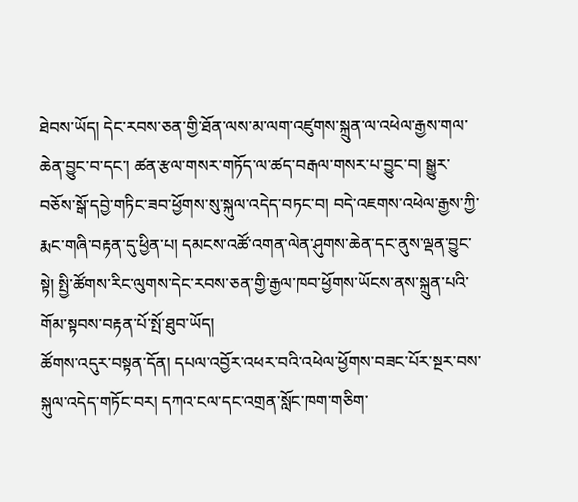ཐེབས་ཡོད། དེང་རབས་ཅན་གྱི་ཐོན་ལས་མ་ལག་འཛུགས་སྐྲུན་ལ་འཕེལ་རྒྱས་གལ་ཆེན་བྱུང་བ་དང་། ཚན་རྩལ་གསར་གཏོད་ལ་ཚད་བརྒལ་གསར་པ་བྱུང་བ། སྒྱུར་བཅོས་སྒོ་དབྱེ་གཏིང་ཟབ་ཕྱོགས་སུ་སྐུལ་འདེད་བཏང་བ། བདེ་འཇགས་འཕེལ་རྒྱས་ཀྱི་རྨང་གཞི་བརྟན་དུ་ཕྱིན་པ། དམངས་འཚོ་འགན་ལེན་ཤུགས་ཆེན་དང་ནུས་ལྡན་བྱུང་སྟེ། སྤྱི་ཚོགས་རིང་ལུགས་དེང་རབས་ཅན་གྱི་རྒྱལ་ཁབ་ཕྱོགས་ཡོངས་ནས་སྐྲུན་པའི་གོམ་སྟབས་བརྟན་པོ་སྤོ་ཐུབ་ཡོད།
ཚོགས་འདུར་བསྟན་དོན། དཔལ་འབྱོར་འཕར་བའི་འཕེལ་ཕྱོགས་བཟང་པོར་སྔར་བས་སྐུལ་འདེད་གཏོང་བར། དཀའ་ངལ་དང་འགྲན་སློང་ཁག་གཅིག་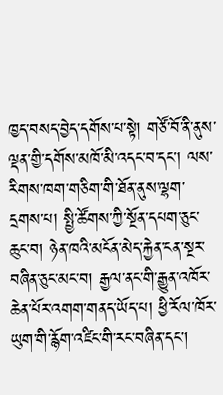ཁྱད་བསད་བྱེད་དགོས་པ་སྟེ། གཙོ་བོ་ནི་ནུས་ལྡན་གྱི་དགོས་མཁོ་མི་འདང་བ་དང་། ལས་རིགས་ཁག་གཅིག་གི་ཐོན་ནུས་ལྷག་དྲགས་པ། སྤྱི་ཚོགས་ཀྱི་སྔོན་དཔག་ཅུང་ཆུང་བ། ཉེན་ཁའི་མངོན་མེད་རྐྱེན་ངན་སྔར་བཞིན་ཅུང་མང་བ། རྒྱལ་ནང་གི་རྒྱུན་འཁོར་ཆེན་པོར་འགག་གནད་ཡོད་པ། ཕྱི་རོལ་ཁོར་ཡུག་གི་རྙོག་འཛིང་གི་རང་བཞིན་དང་།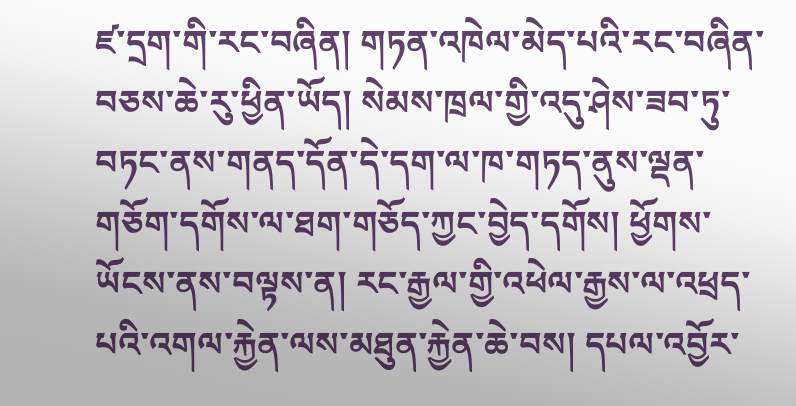ཛ་དྲག་གི་རང་བཞིན། གཏན་འཁེལ་མེད་པའི་རང་བཞིན་བཅས་ཆེ་རུ་ཕྱིན་ཡོད། སེམས་ཁྲལ་གྱི་འདུ་ཤེས་ཟབ་ཏུ་བཏང་ནས་གནད་དོན་དེ་དག་ལ་ཁ་གཏད་ནུས་ལྡན་གཅོག་དགོས་ལ་ཐག་གཅོད་ཀྱང་བྱེད་དགོས། ཕྱོགས་ཡོངས་ནས་བལྟས་ན། རང་རྒྱལ་གྱི་འཕེལ་རྒྱས་ལ་འཕྲད་པའི་འགལ་རྐྱེན་ལས་མཐུན་རྐྱེན་ཆེ་བས། དཔལ་འབྱོར་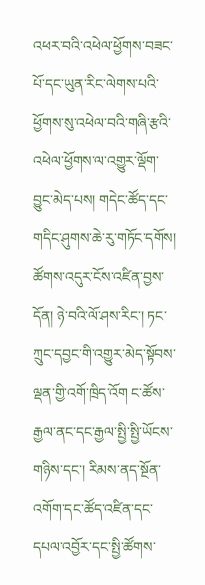འཕར་བའི་འཕེལ་ཕྱོགས་བཟང་པོ་དང་ཡུན་རིང་ལེགས་པའི་ཕྱོགས་སུ་འཕེལ་བའི་གཞི་རྩའི་འཕེལ་ཕྱོགས་ལ་འགྱུར་ལྡོག་བྱུང་མེད་པས། གདེང་ཚོད་དང་གདིང་ཤུགས་ཆེ་རུ་གཏོང་དགོས།
ཚོགས་འདུར་ངོས་འཛིན་བྱས་དོན། ཉེ་བའི་ལོ་ཤས་རིང་། ཏང་ཀྲུང་དབྱང་གི་འགྱུར་མེད་སྟོབས་ལྡན་གྱི་འགོ་ཁྲིད་འོག ང་ཚོས་རྒྱལ་ནང་དང་རྒྱལ་སྤྱི་སྤྱི་ཡོངས་གཉིས་དང་། རིམས་ནད་སྔོན་འགོག་དང་ཚོད་འཛིན་དང་དཔལ་འབྱོར་དང་སྤྱི་ཚོགས་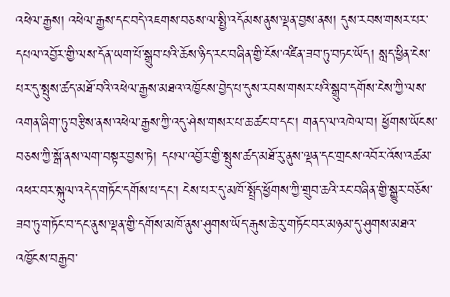འཕེལ་རྒྱས། འཕེལ་རྒྱས་དང་བདེ་འཇགས་བཅས་ལ་སྤྱི་འདོམས་ནུས་ལྡན་བྱས་ནས། དུས་རབས་གསར་པར་དཔལ་འབྱོར་གྱི་ལས་དོན་ཡག་པོ་སྒྲུབ་པའི་ཆོས་ཉིད་རང་བཞིན་གྱི་ངོས་འཛིན་ཟབ་ཏུ་བཏང་ཡོད། སླད་ཕྱིན་ངེས་པར་དུ་སྤུས་ཚད་མཐོ་བའི་འཕེལ་རྒྱས་མཐའ་འཁྱོངས་བྱེད་པ་དུས་རབས་གསར་པའི་སྒྲུབ་དགོས་ངེས་ཀྱི་ལས་འགན་ཞིག་ཏུ་བརྩིས་ནས་འཕེལ་རྒྱས་ཀྱི་འདུ་ཤེས་གསར་པ་ཆ་ཚང་བ་དང་། གནད་ལ་འཁེལ་བ། ཕྱོགས་ཡོངས་བཅས་ཀྱི་སྒོ་ནས་ལག་བསྟར་བྱས་ཏེ། དཔལ་འབྱོར་གྱི་སྤུས་ཚད་མཐོ་རུ་ནུས་ལྡན་དང་གྲངས་འབོར་འོས་འཚམ་འཕར་བར་སྐུལ་འདེད་གཏོང་དགོས་པ་དང་། ངེས་པར་དུ་མཁོ་སྤྲོད་ཕྱོགས་ཀྱི་གྲུབ་ཆའི་རང་བཞིན་གྱི་སྒྱུར་བཅོས་ཟབ་ཏུ་གཏོང་བ་དང་ནུས་ལྡན་གྱི་དགོས་མཁོ་ནུས་ཤུགས་ཡོད་རྒུས་ཆེ་རུ་གཏོང་བར་མཉམ་དུ་ཤུགས་མཐའ་འཁྱོངས་བརྒྱབ་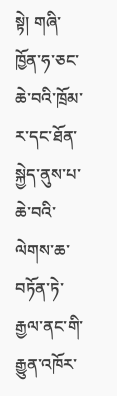སྟེ། གཞི་ཁྱོན་ཧ་ཅང་ཆེ་བའི་ཁྲོམ་ར་དང་ཐོན་སྐྱེད་ནུས་པ་ཆེ་བའི་ལེགས་ཆ་བཏོན་ཏེ་རྒྱལ་ནང་གི་རྒྱུན་འཁོར་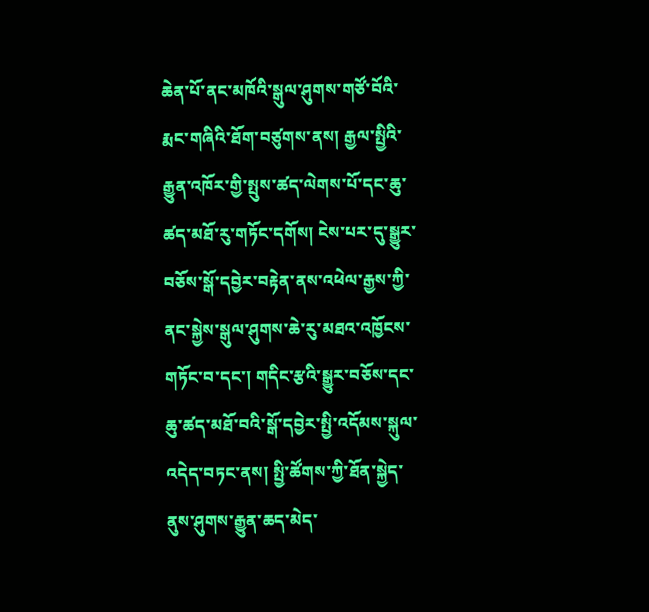ཆེན་པོ་ནང་མཁོའི་སྒུལ་ཤུགས་གཙོ་བོའི་རྨང་གཞིའི་ཐོག་བཙུགས་ནས། རྒྱལ་སྤྱིའི་རྒྱུན་འཁོར་གྱི་སྤུས་ཚད་ལེགས་པོ་དང་ཆུ་ཚད་མཐོ་རུ་གཏོང་དགོས། ངེས་པར་དུ་སྒྱུར་བཅོས་སྒོ་དབྱེར་བརྟེན་ནས་འཕེལ་རྒྱས་ཀྱི་ནང་སྐྱེས་སྒུལ་ཤུགས་ཆེ་རུ་མཐའ་འཁྱོངས་གཏོང་བ་དང་། གདིང་རྩའི་སྒྱུར་བཅོས་དང་ཆུ་ཚད་མཐོ་བའི་སྒོ་དབྱེར་སྤྱི་འདོམས་སྐུལ་འདེད་བཏང་ནས། སྤྱི་ཚོགས་ཀྱི་ཐོན་སྐྱེད་ནུས་ཤུགས་རྒྱུན་ཆད་མེད་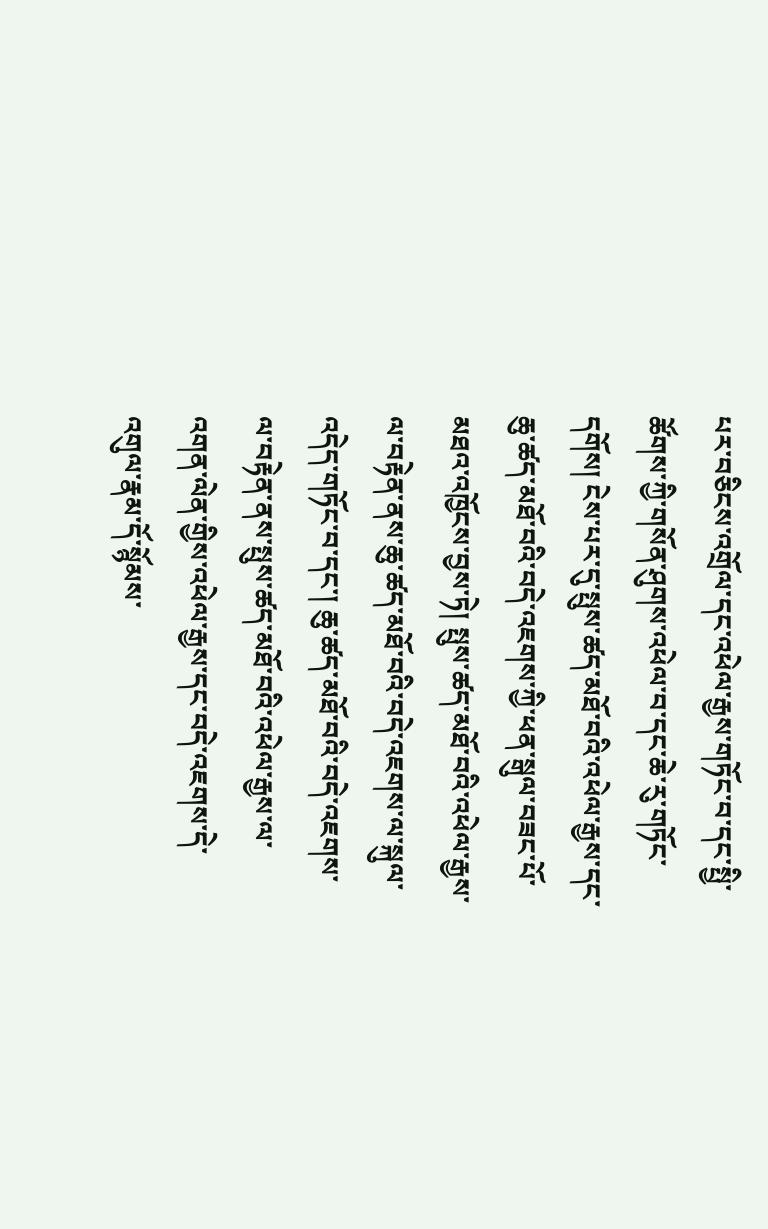པར་བཅིངས་འགྲོལ་དང་འཕེལ་རྒྱས་གཏོང་བ་དང་སྤྱི་ཚོགས་ཀྱི་གསོན་ཤུགས་འཕེལ་བ་དང་ཆེ་རུ་གཏོང་དགོས། ངེས་པར་དུ་སྤུས་ཚད་མཐོ་བའི་འཕེལ་རྒྱས་དང་ཆུ་ཚད་མཐོ་བའི་བདེ་འཇགས་ཀྱི་ཕན་སྒུལ་བཟང་པོ་མཐའ་འཁྱོངས་བྱས་ཏེ། སྤུས་ཚད་མཐོ་བའི་འཕེལ་རྒྱས་ལ་བརྟེན་ནས་ཆུ་ཚད་མཐོ་བའི་བདེ་འཇགས་ལ་སྐུལ་འདེད་གཏོང་བ་དང་། ཆུ་ཚད་མཐོ་བའི་བདེ་འཇགས་ལ་བརྟེན་ནས་སྤུས་ཚད་མཐོ་བའི་འཕེལ་རྒྱས་ལ་འགན་ལེན་གྱིས་འཕེལ་རྒྱས་དང་བདེ་འཇགས་དེ་འགུལ་རྣམ་དོ་སྙོམས་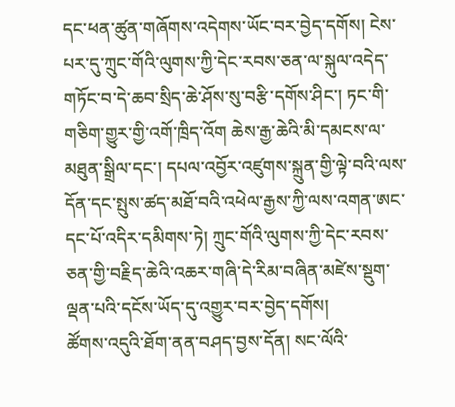དང་ཕན་ཚུན་གཞོགས་འདེགས་ཡོང་བར་བྱེད་དགོས། ངེས་པར་དུ་ཀྲུང་གོའི་ལུགས་ཀྱི་དེང་རབས་ཅན་ལ་སྐུལ་འདེད་གཏོང་བ་དེ་ཆབ་སྲིད་ཆེ་ཤོས་སུ་བརྩི་དགོས་ཤིང་། ཏང་གི་གཅིག་གྱུར་གྱི་འགོ་ཁྲིད་འོག ཆེས་རྒྱ་ཆེའི་མི་དམངས་ལ་མཐུན་སྒྲིལ་དང་། དཔལ་འབྱོར་འཛུགས་སྐྲུན་གྱི་ལྟེ་བའི་ལས་དོན་དང་སྤུས་ཚད་མཐོ་བའི་འཕེལ་རྒྱས་ཀྱི་ལས་འགན་ཨང་དང་པོ་འདིར་དམིགས་ཏེ། ཀྲུང་གོའི་ལུགས་ཀྱི་དེང་རབས་ཅན་གྱི་བརྗིད་ཆེའི་འཆར་གཞི་དེ་རིམ་བཞིན་མཛེས་སྡུག་ལྡན་པའི་དངོས་ཡོད་དུ་འགྱུར་བར་བྱེད་དགོས།
ཚོགས་འདུའི་ཐོག་ནན་བཤད་བྱས་དོན། སང་ལོའི་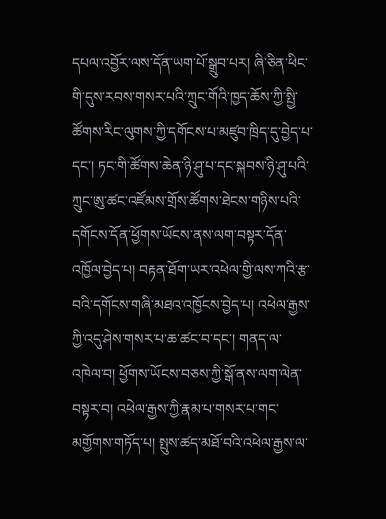དཔལ་འབྱོར་ལས་དོན་ཡག་པོ་སྒྲུབ་པར། ཞི་ཅིན་ཕིང་གི་དུས་རབས་གསར་པའི་ཀྲུང་གོའི་ཁྱད་ཆོས་ཀྱི་སྤྱི་ཚོགས་རིང་ལུགས་ཀྱི་དགོངས་པ་མཛུབ་ཁྲིད་དུ་བྱེད་པ་དང་། ཏང་གི་ཚོགས་ཆེན་ཉི་ཤུ་པ་དང་སྐབས་ཉི་ཤུ་པའི་ཀྲུང་ཨུ་ཚང་འཛོམས་གྲོས་ཚོགས་ཐེངས་གཉིས་པའི་དགོངས་དོན་ཕྱོགས་ཡོངས་ནས་ལག་བསྟར་དོན་འཁྱོལ་བྱེད་པ། བརྟན་ཐོག་ཡར་འཕེལ་གྱི་ལས་ཀའི་རྩ་བའི་དགོངས་གཞི་མཐའ་འཁྱོངས་བྱེད་པ། འཕེལ་རྒྱས་ཀྱི་འདུ་ཤེས་གསར་པ་ཆ་ཚང་བ་དང་། གནད་ལ་འཁེལ་བ། ཕྱོགས་ཡོངས་བཅས་ཀྱི་སྒོ་ནས་ལག་ལེན་བསྟར་བ། འཕེལ་རྒྱས་ཀྱི་རྣམ་པ་གསར་པ་གང་མགྱོགས་གཏོད་པ། སྤུས་ཚད་མཐོ་བའི་འཕེལ་རྒྱས་ལ་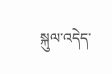སྐུལ་འདེད་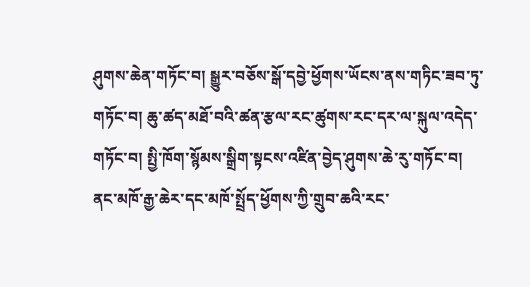ཤུགས་ཆེན་གཏོང་བ། སྒྱུར་བཅོས་སྒོ་དབྱེ་ཕྱོགས་ཡོངས་ནས་གཏིང་ཟབ་ཏུ་གཏོང་བ། ཆུ་ཚད་མཐོ་བའི་ཚན་རྩལ་རང་ཚུགས་རང་དར་ལ་སྐུལ་འདེད་གཏོང་བ། སྤྱི་ཁོག་སྙོམས་སྒྲིག་སྟངས་འཛིན་བྱེད་ཤུགས་ཆེ་རུ་གཏོང་བ། ནང་མཁོ་རྒྱ་ཆེར་དང་མཁོ་སྤྲོད་ཕྱོགས་ཀྱི་གྲུབ་ཆའི་རང་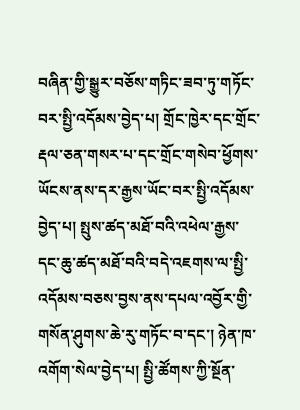བཞིན་གྱི་སྒྱུར་བཅོས་གཏིང་ཟབ་ཏུ་གཏོང་བར་སྤྱི་འདོམས་བྱེད་པ། གྲོང་ཁྱེར་དང་གྲོང་རྡལ་ཅན་གསར་པ་དང་གྲོང་གསེབ་ཕྱོགས་ཡོངས་ནས་དར་རྒྱས་ཡོང་བར་སྤྱི་འདོམས་བྱེད་པ། སྤུས་ཚད་མཐོ་བའི་འཕེལ་རྒྱས་དང་ཆུ་ཚད་མཐོ་བའི་བདེ་འཇགས་ལ་སྤྱི་འདོམས་བཅས་བྱས་ནས་དཔལ་འབྱོར་གྱི་གསོན་ཤུགས་ཆེ་རུ་གཏོང་བ་དང་། ཉེན་ཁ་འགོག་སེལ་བྱེད་པ། སྤྱི་ཚོགས་ཀྱི་སྔོན་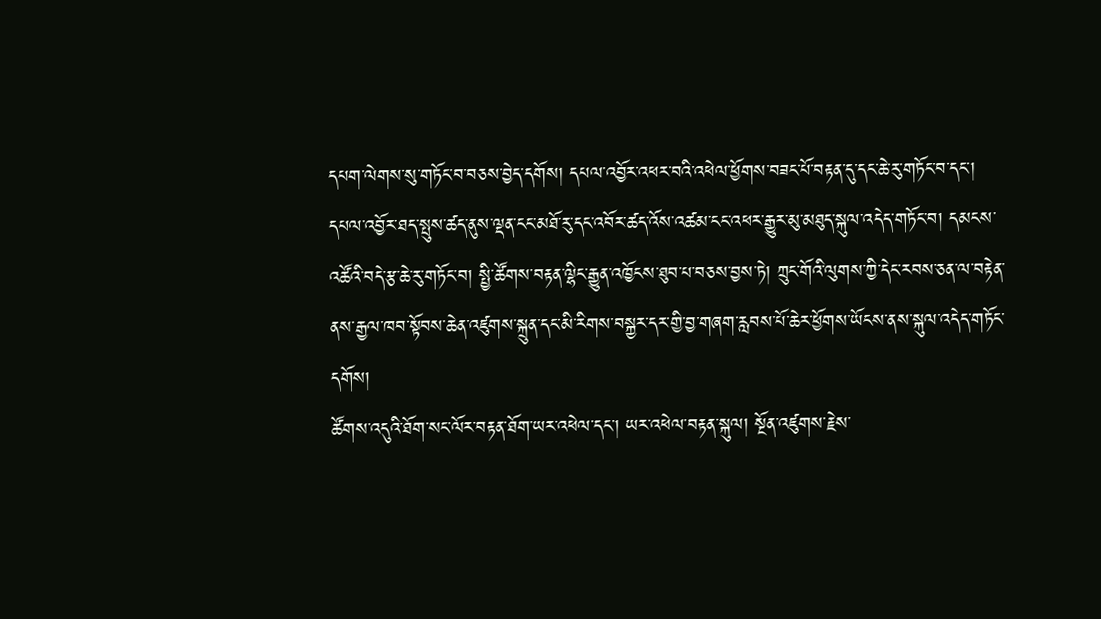དཔག་ལེགས་སུ་གཏོང་བ་བཅས་བྱེད་དགོས། དཔལ་འབྱོར་འཕར་བའི་འཕེལ་ཕྱོགས་བཟང་པོ་བརྟན་དུ་དང་ཆེ་རུ་གཏོང་བ་དང་། དཔལ་འབྱོར་ཐད་སྤུས་ཚད་ནུས་ལྡན་ངང་མཐོ་རུ་དང་འབོར་ཚད་འོས་འཚམ་ངང་འཕར་རྒྱུར་མུ་མཐུད་སྐུལ་འདེད་གཏོང་བ། དམངས་འཚོའི་བདེ་རྩ་ཆེ་རུ་གཏོང་བ། སྤྱི་ཚོགས་བརྟན་ལྷིང་རྒྱུན་འཁྱོངས་ཐུབ་པ་བཅས་བྱས་ཏེ། ཀྲུང་གོའི་ལུགས་ཀྱི་དེང་རབས་ཅན་ལ་བརྟེན་ནས་རྒྱལ་ཁབ་སྟོབས་ཆེན་འཛུགས་སྐྲུན་དང་མི་རིགས་བསྐྱར་དར་གྱི་བྱ་གཞག་རླབས་པོ་ཆེར་ཕྱོགས་ཡོངས་ནས་སྐུལ་འདེད་གཏོང་དགོས།
ཚོགས་འདུའི་ཐོག་སང་ལོར་བརྟན་ཐོག་ཡར་འཕེལ་དང་། ཡར་འཕེལ་བརྟན་སྐུལ། སྔོན་འཛུགས་རྗེས་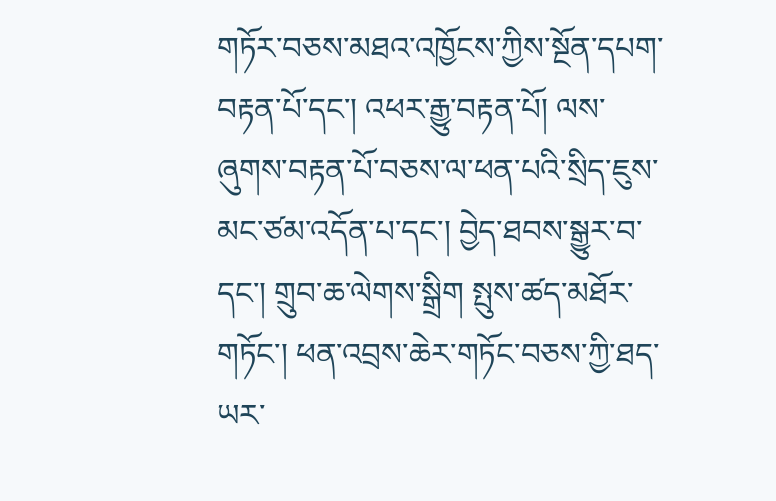གཏོར་བཅས་མཐའ་འཁྱོངས་ཀྱིས་སྔོན་དཔག་བརྟན་པོ་དང་། འཕར་རྒྱུ་བརྟན་པོ། ལས་ཞུགས་བརྟན་པོ་བཅས་ལ་ཕན་པའི་སྲིད་ཇུས་མང་ཙམ་འདོན་པ་དང་། བྱེད་ཐབས་སྒྱུར་བ་དང་། གྲུབ་ཆ་ལེགས་སྒྲིག སྤུས་ཚད་མཐོར་གཏོང་། ཕན་འབྲས་ཆེར་གཏོང་བཅས་ཀྱི་ཐད་ཡར་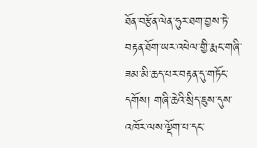ཐོན་བརྩོན་ལེན་ཧུར་ཐག་བྱས་ཏེ་བརྟན་ཐོག་ཡར་འཕེལ་གྱི་རྨང་གཞི་ཟམ་མི་ཆད་པར་བརྟན་དུ་གཏོང་དགོས། གཞི་ཆེའི་སྲིད་ཇུས་དུས་འཁོར་ལས་ལྡོག་པ་དང་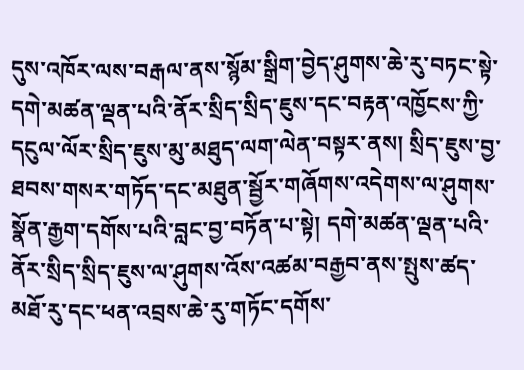དུས་འཁོར་ལས་བརྒལ་ནས་སྙོམ་སྒྲིག་བྱེད་ཤུགས་ཆེ་རུ་བཏང་སྟེ་དགེ་མཚན་ལྡན་པའི་ནོར་སྲིད་སྲིད་ཇུས་དང་བརྟན་འཁྱོངས་ཀྱི་དངུལ་ལོར་སྲིད་ཇུས་མུ་མཐུད་ལག་ལེན་བསྟར་ནས། སྲིད་ཇུས་བྱ་ཐབས་གསར་གཏོད་དང་མཐུན་སྦྱོར་གཞོགས་འདེགས་ལ་ཤུགས་སྣོན་རྒྱག་དགོས་པའི་བླང་བྱ་བཏོན་པ་སྟེ། དགེ་མཚན་ལྡན་པའི་ནོར་སྲིད་སྲིད་ཇུས་ལ་ཤུགས་འོས་འཚམ་བརྒྱབ་ནས་སྤུས་ཚད་མཐོ་རུ་དང་ཕན་འབྲས་ཆེ་རུ་གཏོང་དགོས་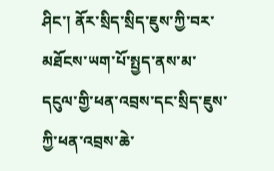ཤིང་། ནོར་སྲིད་སྲིད་ཇུས་ཀྱི་བར་མཐོངས་ཡག་པོ་སྤྱད་ནས་མ་དངུལ་གྱི་ཕན་འབྲས་དང་སྲིད་ཇུས་ཀྱི་ཕན་འབྲས་ཆེ་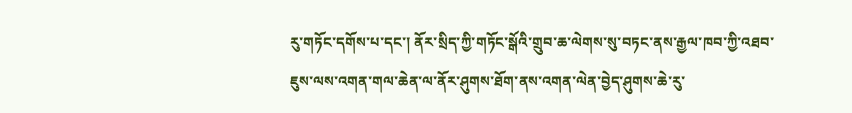རུ་གཏོང་དགོས་པ་དང་། ནོར་སྲིད་ཀྱི་གཏོང་སྒོའི་གྲུབ་ཆ་ལེགས་སུ་བཏང་ནས་རྒྱལ་ཁབ་ཀྱི་འཐབ་ཇུས་ལས་འགན་གལ་ཆེན་ལ་ནོར་ཤུགས་ཐོག་ནས་འགན་ལེན་བྱེད་ཤུགས་ཆེ་རུ་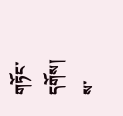གཏོང་དགོས། ས་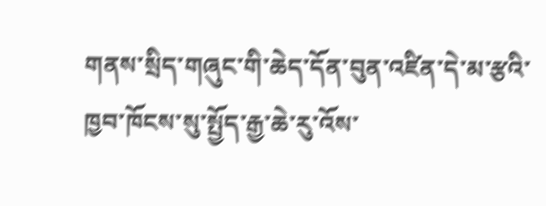གནས་སྲིད་གཞུང་གི་ཆེད་དོན་བུན་འཛིན་དེ་མ་རྩའི་ཁྱབ་ཁོངས་སུ་སྤྱོད་རྒྱ་ཆེ་རུ་འོས་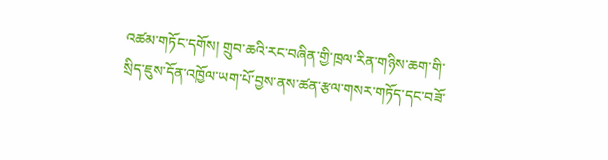འཚམ་གཏོང་དགོས། གྲུབ་ཆའི་རང་བཞིན་གྱི་ཁྲལ་རིན་གཉིས་ཆག་གི་སྲིད་ཇུས་དོན་འཁྱོལ་ཡག་པོ་བྱས་ནས་ཚན་རྩལ་གསར་གཏོད་དང་བཟོ་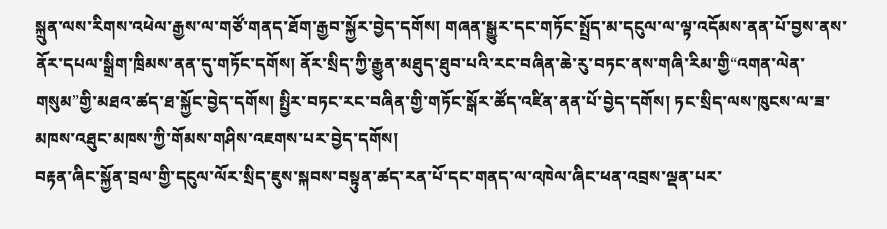སྐྲུན་ལས་རིགས་འཕེལ་རྒྱས་ལ་གཙོ་གནད་ཐོག་རྒྱབ་སྐྱོར་བྱེད་དགོས། གཞན་སྒྱུར་དང་གཏོང་སྤྲོད་མ་དངུལ་ལ་ལྟ་འདོམས་ནན་པོ་བྱས་ནས་ནོར་དཔལ་སྒྲིག་ཁྲིམས་ནན་དུ་གཏོང་དགོས། ནོར་སྲིད་ཀྱི་རྒྱུན་མཐུད་ཐུབ་པའི་རང་བཞིན་ཆེ་རུ་བཏང་ནས་གཞི་རིམ་གྱི“འགན་ལེན་གསུམ”གྱི་མཐའ་ཚད་ཐ་སྐྱོང་བྱེད་དགོས། སྤྱིར་བཏང་རང་བཞིན་གྱི་གཏོང་སྒོར་ཚོད་འཛིན་ནན་པོ་བྱེད་དགོས། ཏང་སྲིད་ལས་ཁུངས་ལ་ཟ་མཁས་འཐུང་མཁས་ཀྱི་གོམས་གཤིས་འཇགས་པར་བྱེད་དགོས།
བརྟན་ཞིང་སྐྱོན་བྲལ་གྱི་དངུལ་ལོར་སྲིད་ཇུས་སྐབས་བསྟུན་ཚད་རན་པོ་དང་གནད་ལ་འཁེལ་ཞིང་ཕན་འབྲས་ལྡན་པར་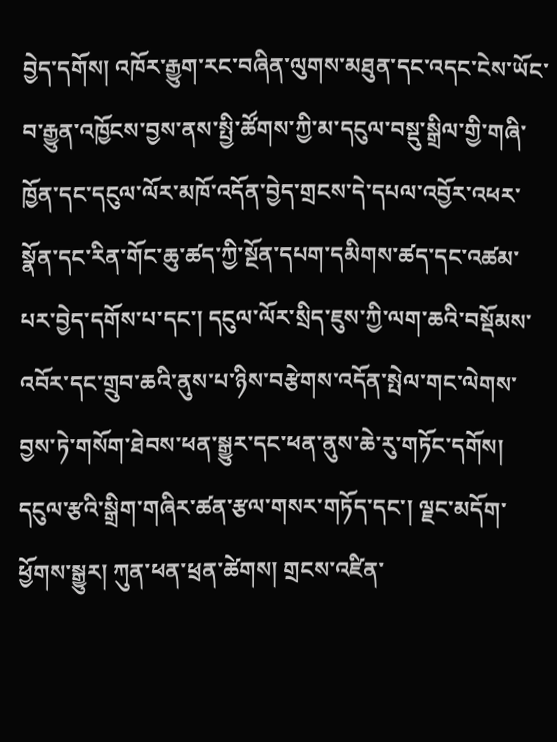བྱེད་དགོས། འཁོར་རྒྱུག་རང་བཞིན་ལུགས་མཐུན་དང་འདང་ངེས་ཡོང་བ་རྒྱུན་འཁྱོངས་བྱས་ནས་སྤྱི་ཚོགས་ཀྱི་མ་དངུལ་བསྡུ་སྒྲིལ་གྱི་གཞི་ཁྱོན་དང་དངུལ་ལོར་མཁོ་འདོན་བྱེད་གྲངས་དེ་དཔལ་འབྱོར་འཕར་སྣོན་དང་རིན་གོང་ཆུ་ཚད་ཀྱི་སྔོན་དཔག་དམིགས་ཚད་དང་འཚམ་པར་བྱེད་དགོས་པ་དང་། དངུལ་ལོར་སྲིད་ཇུས་ཀྱི་ལག་ཆའི་བསྡོམས་འབོར་དང་གྲུབ་ཆའི་ནུས་པ་ཉིས་བརྩེགས་འདོན་སྤེལ་གང་ལེགས་བྱས་ཏེ་གསོག་ཐེབས་ཕན་སྒྱུར་དང་ཕན་ནུས་ཆེ་རུ་གཏོང་དགོས། དངུལ་རྩའི་སྒྲིག་གཞིར་ཚན་རྩལ་གསར་གཏོད་དང་། ལྗང་མདོག་ཕྱོགས་སྒྱུར། ཀུན་ཕན་ཕྲན་ཚེགས། གྲངས་འཛིན་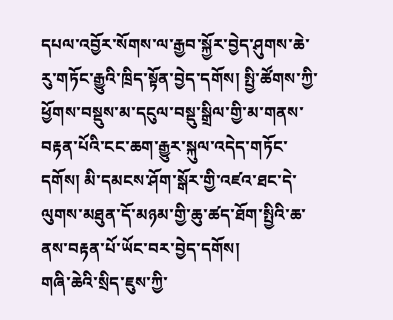དཔལ་འབྱོར་སོགས་ལ་རྒྱབ་སྐྱོར་བྱེད་ཤུགས་ཆེ་རུ་གཏོང་རྒྱུའི་ཁྲིད་སྟོན་བྱེད་དགོས། སྤྱི་ཚོགས་ཀྱི་ཕྱོགས་བསྡུས་མ་དངུལ་བསྡུ་སྒྲིལ་གྱི་མ་གནས་བརྟན་པོའི་ངང་ཆག་རྒྱུར་སྐུལ་འདེད་གཏོང་དགོས། མི་དམངས་ཤོག་སྒོར་གྱི་འཛའ་ཐང་དེ་ལུགས་མཐུན་དོ་མཉམ་གྱི་ཆུ་ཚད་ཐོག་སྤྱིའི་ཆ་ནས་བརྟན་པོ་ཡོང་བར་བྱེད་དགོས།
གཞི་ཆེའི་སྲིད་ཇུས་ཀྱི་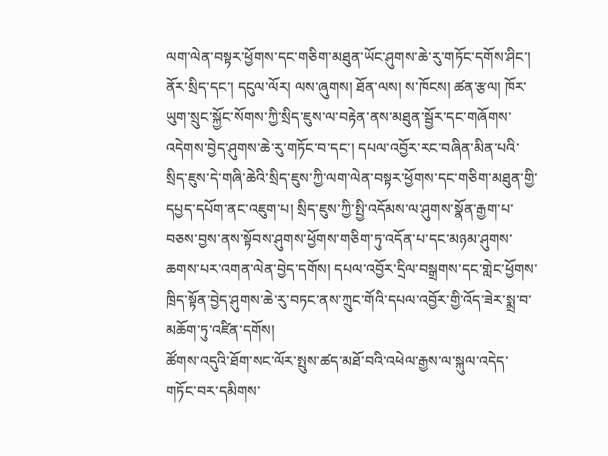ལག་ལེན་བསྟར་ཕྱོགས་དང་གཅིག་མཐུན་ཡོང་ཤུགས་ཆེ་རུ་གཏོང་དགོས་ཤིང་། ནོར་སྲིད་དང་། དངུལ་ལོར། ལས་ཞུགས། ཐོན་ལས། ས་ཁོངས། ཚན་རྩལ། ཁོར་ཡུག་སྲུང་སྐྱོང་སོགས་ཀྱི་སྲིད་ཇུས་ལ་བརྟེན་ནས་མཐུན་སྦྱོར་དང་གཞོགས་འདེགས་བྱེད་ཤུགས་ཆེ་རུ་གཏོང་བ་དང་། དཔལ་འབྱོར་རང་བཞིན་མིན་པའི་སྲིད་ཇུས་དེ་གཞི་ཆེའི་སྲིད་ཇུས་ཀྱི་ལག་ལེན་བསྟར་ཕྱོགས་དང་གཅིག་མཐུན་གྱི་དཔྱད་དཔོག་ནང་འཇུག་པ། སྲིད་ཇུས་ཀྱི་སྤྱི་འདོམས་ལ་ཤུགས་སྣོན་རྒྱག་པ་བཅས་བྱས་ནས་སྟོབས་ཤུགས་ཕྱོགས་གཅིག་ཏུ་འདོན་པ་དང་མཉམ་ཤུགས་ཆགས་པར་འགན་ལེན་བྱེད་དགོས། དཔལ་འབྱོར་དྲིལ་བསྒྲགས་དང་གླེང་ཕྱོགས་ཁྲིད་སྟོན་བྱེད་ཤུགས་ཆེ་རུ་བཏང་ནས་ཀྲུང་གོའི་དཔལ་འབྱོར་གྱི་འོད་ཟེར་སྨྲ་བ་མཆོག་ཏུ་འཛིན་དགོས།
ཚོགས་འདུའི་ཐོག་སང་ལོར་སྤུས་ཚད་མཐོ་བའི་འཕེལ་རྒྱས་ལ་སྐུལ་འདེད་གཏོང་བར་དམིགས་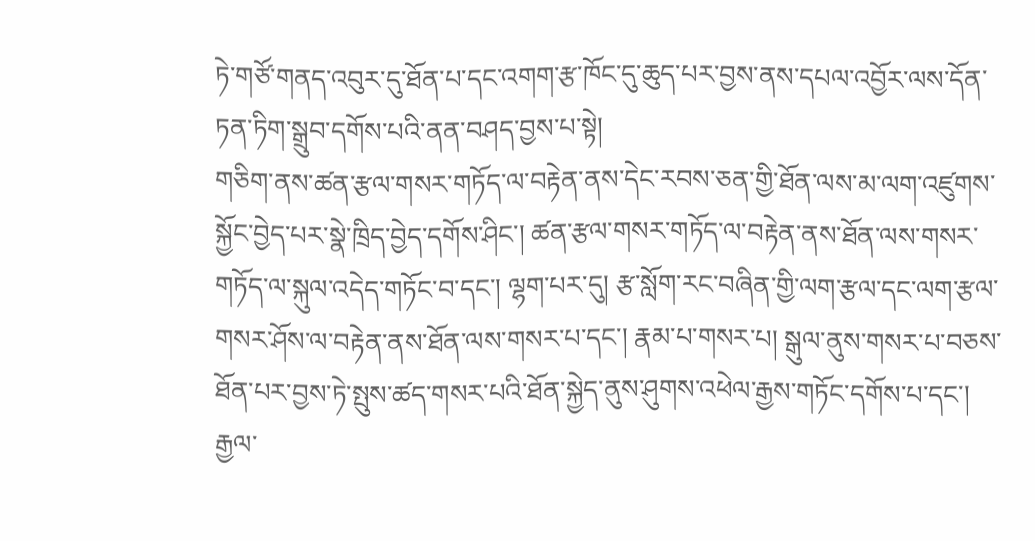ཏེ་གཙོ་གནད་འབུར་དུ་ཐོན་པ་དང་འགག་རྩ་ཁོང་དུ་ཆུད་པར་བྱས་ནས་དཔལ་འབྱོར་ལས་དོན་ཏན་ཏིག་སྒྲུབ་དགོས་པའི་ནན་བཤད་བྱས་པ་སྟེ།
གཅིག་ནས་ཚན་རྩལ་གསར་གཏོད་ལ་བརྟེན་ནས་དེང་རབས་ཅན་གྱི་ཐོན་ལས་མ་ལག་འཛུགས་སྐྱོང་བྱེད་པར་སྣེ་ཁྲིད་བྱེད་དགོས་ཤིང་། ཚན་རྩལ་གསར་གཏོད་ལ་བརྟེན་ནས་ཐོན་ལས་གསར་གཏོད་ལ་སྐུལ་འདེད་གཏོང་བ་དང་། ལྷག་པར་དུ། རྩ་སློག་རང་བཞིན་གྱི་ལག་རྩལ་དང་ལག་རྩལ་གསར་ཤོས་ལ་བརྟེན་ནས་ཐོན་ལས་གསར་པ་དང་། རྣམ་པ་གསར་པ། སྒུལ་ནུས་གསར་པ་བཅས་ཐོན་པར་བྱས་ཏེ་སྤུས་ཚད་གསར་པའི་ཐོན་སྐྱེད་ནུས་ཤུགས་འཕེལ་རྒྱས་གཏོང་དགོས་པ་དང་། རྒྱལ་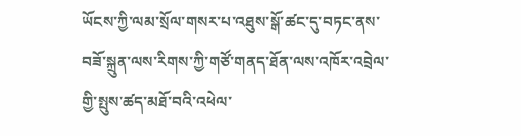ཡོངས་ཀྱི་ལམ་སྲོལ་གསར་པ་འཐུས་སྒོ་ཚང་དུ་བཏང་ནས་བཟོ་སྐྲུན་ལས་རིགས་ཀྱི་གཙོ་གནད་ཐོན་ལས་འཁོར་འབྲེལ་གྱི་སྤུས་ཚད་མཐོ་བའི་འཕེལ་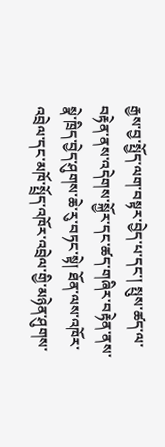རྒྱས་བྱ་སྤྱོད་ལག་བསྟར་བྱེད་པ་དང་། སྤུས་ཚད་ལ་བརྟེན་ནས་འདེགས་སྐྱོར་དང་ཚད་གཞིར་བརྟེན་ནས་སྣེ་ཁྲིད་བྱེད་ཤུགས་ཆེ་རུ་བཏང་སྟེ། ཐོན་ལས་འཁོར་འབྲེལ་དང་མཁོ་སྤྲོད་འཁོར་འབྲེལ་གྱི་མཉེན་ཤུགས་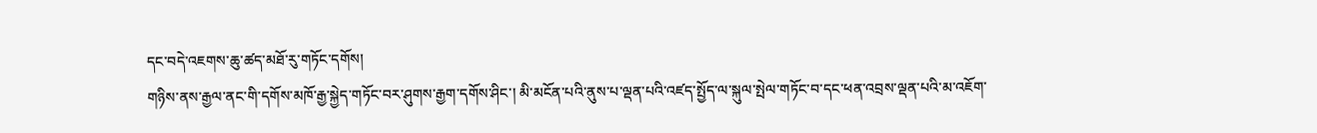དང་བདེ་འཇགས་ཆུ་ཚད་མཐོ་རུ་གཏོང་དགོས།
གཉིས་ནས་རྒྱལ་ནང་གི་དགོས་མཁོ་རྒྱ་སྐྱེད་གཏོང་བར་ཤུགས་རྒྱག་དགོས་ཤིང་། མི་མངོན་པའི་ནུས་པ་ལྡན་པའི་འཛད་སྤྱོད་ལ་སྐུལ་སྤེལ་གཏོང་བ་དང་ཕན་འབྲས་ལྡན་པའི་མ་འཇོག་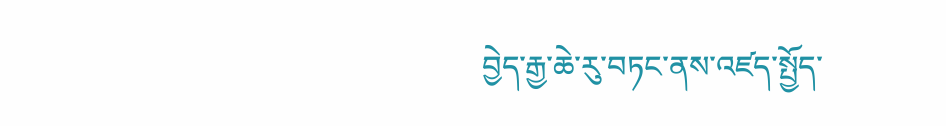བྱེད་རྒྱ་ཆེ་རུ་བཏང་ནས་འཛད་སྤྱོད་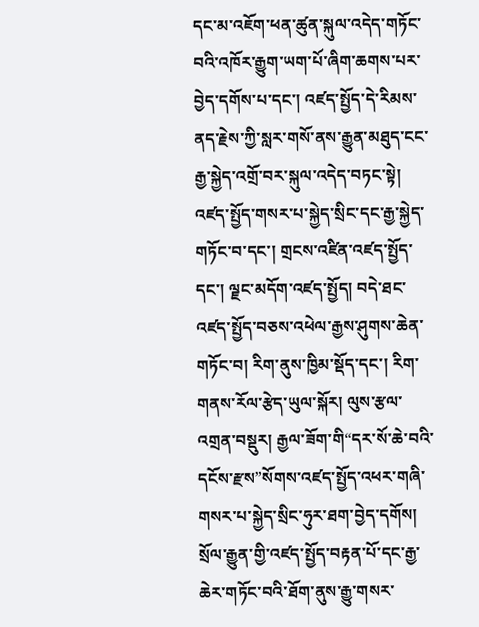དང་མ་འཇོག་ཕན་ཚུན་སྐུལ་འདེད་གཏོང་བའི་འཁོར་རྒྱུག་ཡག་པོ་ཞིག་ཆགས་པར་བྱེད་དགོས་པ་དང་། འཛད་སྤྱོད་དེ་རིམས་ནད་རྗེས་ཀྱི་སླར་གསོ་ནས་རྒྱུན་མཐུད་ངང་རྒྱ་སྐྱེད་འགྲོ་བར་སྐུལ་འདེད་བཏང་སྟེ། འཛད་སྤྱོད་གསར་པ་སྐྱེད་སྲིང་དང་རྒྱ་སྐྱེད་གཏོང་བ་དང་། གྲངས་འཛིན་འཛད་སྤྱོད་དང་། ལྗང་མདོག་འཛད་སྤྱོད། བདེ་ཐང་འཛད་སྤྱོད་བཅས་འཕེལ་རྒྱས་ཤུགས་ཆེན་གཏོང་བ། རིག་ནུས་ཁྱིམ་སྡོད་དང་། རིག་གནས་རོལ་རྩེད་ཡུལ་སྐོར། ལུས་རྩལ་འགྲན་བསྡུར། རྒྱལ་ཟོག་གི“དར་སོ་ཆེ་བའི་དངོས་རྫས”སོགས་འཛད་སྤྱོད་འཕར་གཞི་གསར་པ་སྐྱེད་སྲིང་ཧུར་ཐག་བྱེད་དགོས། སྲོལ་རྒྱུན་གྱི་འཛད་སྤྱོད་བརྟན་པོ་དང་རྒྱ་ཆེར་གཏོང་བའི་ཐོག་ནུས་རྒྱུ་གསར་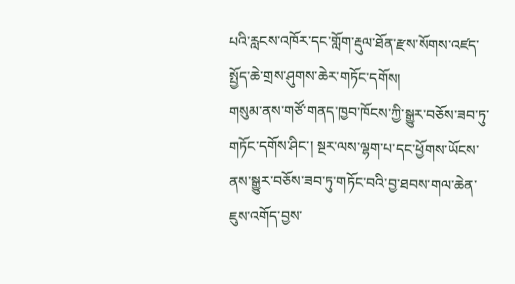པའི་རླངས་འཁོར་དང་གློག་རྡུལ་ཐོན་རྫས་སོགས་འཛད་སྤྱོད་ཆེ་གྲས་ཤུགས་ཆེར་གཏོང་དགོས།
གསུམ་ནས་གཙོ་གནད་ཁྱབ་ཁོངས་ཀྱི་སྒྱུར་བཅོས་ཟབ་ཏུ་གཏོང་དགོས་ཤིང་། སྔར་ལས་ལྷག་པ་དང་ཕྱོགས་ཡོངས་ནས་སྒྱུར་བཅོས་ཟབ་ཏུ་གཏོང་བའི་བྱ་ཐབས་གལ་ཆེན་ཇུས་འགོད་བྱས་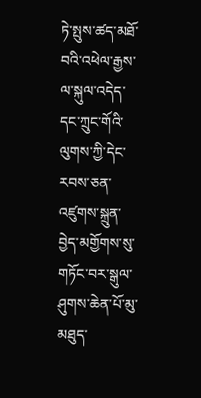ཏེ་སྤུས་ཚད་མཐོ་བའི་འཕེལ་རྒྱས་ལ་སྐུལ་འདེད་དང་ཀྲུང་གོའི་ལུགས་ཀྱི་དེང་རབས་ཅན་འཛུགས་སྐྲུན་བྱེད་མགྱོགས་སུ་གཏོང་བར་སྒུལ་ཤུགས་ཆེན་པོ་མུ་མཐུད་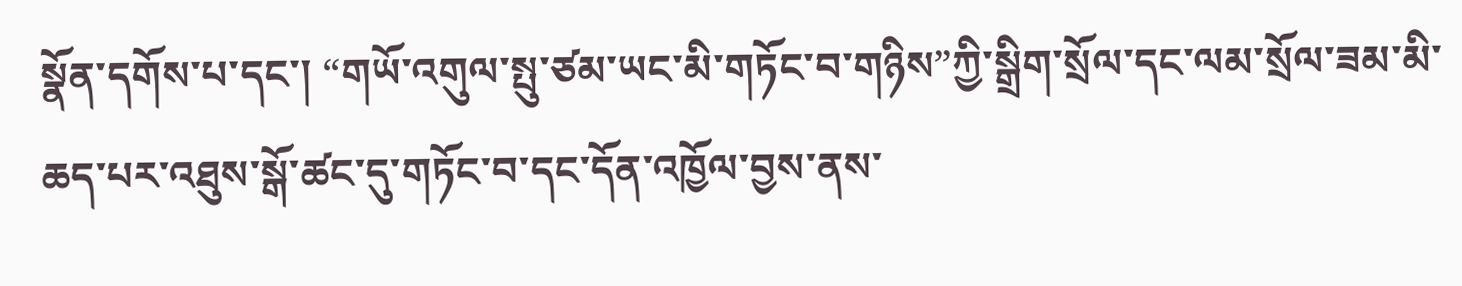སྣོན་དགོས་པ་དང་། “གཡོ་འགུལ་སྤུ་ཙམ་ཡང་མི་གཏོང་བ་གཉིས”ཀྱི་སྒྲིག་སྲོལ་དང་ལམ་སྲོལ་ཟམ་མི་ཆད་པར་འཐུས་སྒོ་ཚང་དུ་གཏོང་བ་དང་དོན་འཁྱོལ་བྱས་ནས་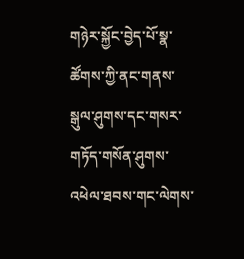གཉེར་སྐྱོང་བྱེད་པོ་སྣ་ཚོགས་ཀྱི་ནང་གནས་སྒུལ་ཤུགས་དང་གསར་གཏོད་གསོན་ཤུགས་འཕེལ་ཐབས་གང་ལེགས་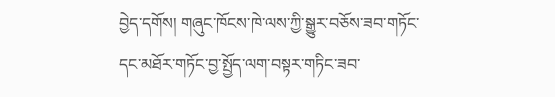བྱེད་དགོས། གཞུང་ཁོངས་ཁེ་ལས་ཀྱི་སྒྱུར་བཅོས་ཟབ་གཏོང་དང་མཐོར་གཏོང་བྱ་སྤྱོད་ལག་བསྟར་གཏིང་ཟབ་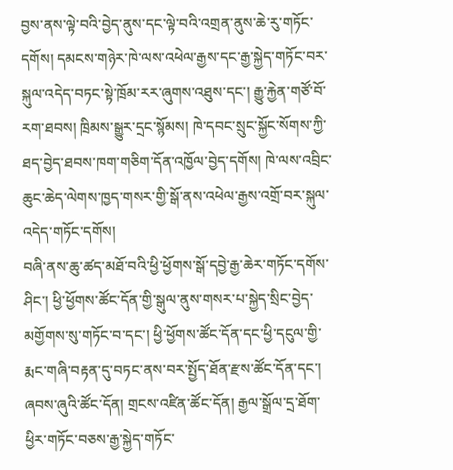བྱས་ནས་ལྟེ་བའི་བྱེད་ནུས་དང་ལྟེ་བའི་འགྲན་ནུས་ཆེ་རུ་གཏོང་དགོས། དམངས་གཉེར་ཁེ་ལས་འཕེལ་རྒྱས་དང་རྒྱ་སྐྱེད་གཏོང་བར་སྐུལ་འདེད་བཏང་སྟེ་ཁྲོམ་རར་ཞུགས་འཐུས་དང་། རྒྱུ་རྐྱེན་གཙོ་བོ་རག་ཐབས། ཁྲིམས་སྒྱུར་དྲང་སྙོམས། ཁེ་དབང་སྲུང་སྐྱོང་སོགས་ཀྱི་ཐད་བྱེད་ཐབས་ཁག་གཅིག་དོན་འཁྱོལ་བྱེད་དགོས། ཁེ་ལས་འབྲིང་ཆུང་ཆེད་ལེགས་ཁྱད་གསར་གྱི་སྒོ་ནས་འཕེལ་རྒྱས་འགྲོ་བར་སྐུལ་འདེད་གཏོང་དགོས།
བཞི་ནས་ཆུ་ཚད་མཐོ་བའི་ཕྱི་ཕྱོགས་སྒོ་དབྱེ་རྒྱ་ཆེར་གཏོང་དགོས་ཤིང་། ཕྱི་ཕྱོགས་ཚོང་དོན་གྱི་སྒུལ་ནུས་གསར་པ་སྐྱེད་སྲིང་བྱེད་མགྱོགས་སུ་གཏོང་བ་དང་། ཕྱི་ཕྱོགས་ཚོང་དོན་དང་ཕྱི་དངུལ་གྱི་རྨང་གཞི་བརྟན་དུ་བཏང་ནས་བར་སྤྱོད་ཐོན་རྫས་ཚོང་དོན་དང་། ཞབས་ཞུའི་ཚོང་དོན། གྲངས་འཛིན་ཚོང་དོན། རྒྱལ་སྒྲོལ་དྲ་ཐོག་ཕྱིར་གཏོང་བཅས་རྒྱ་སྐྱེད་གཏོང་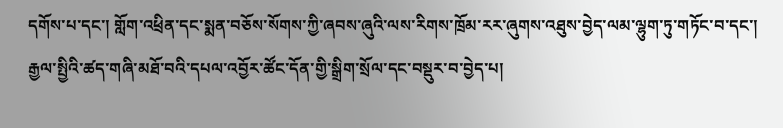དགོས་པ་དང་། གློག་འཕྲིན་དང་སྨན་བཅོས་སོགས་ཀྱི་ཞབས་ཞུའི་ལས་རིགས་ཁྲོམ་རར་ཞུགས་འཐུས་བྱེད་ལམ་ལྷུག་ཏུ་གཏོང་བ་དང་། རྒྱལ་སྤྱིའི་ཚད་གཞི་མཐོ་བའི་དཔལ་འབྱོར་ཚོང་དོན་གྱི་སྒྲིག་སྲོལ་དང་བསྡུར་བ་བྱེད་པ།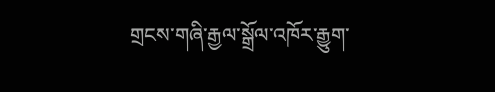གྲངས་གཞི་རྒྱལ་སྒྲོལ་འཁོར་རྒྱུག་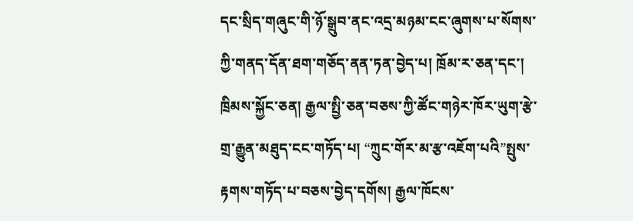དང་སྲིད་གཞུང་གི་ཉོ་སྒྲུབ་ནང་འདྲ་མཉམ་ངང་ཞུགས་པ་སོགས་ཀྱི་གནད་དོན་ཐག་གཅོད་ནན་ཏན་བྱེད་པ། ཁྲོམ་ར་ཅན་དང་། ཁྲིམས་སྐྱོང་ཅན། རྒྱལ་སྤྱི་ཅན་བཅས་ཀྱི་ཚོང་གཉེར་ཁོར་ཡུག་རྩེ་གྲ་རྒྱུན་མཐུད་ངང་གཏོད་པ། “ཀྲུང་གོར་མ་རྩ་འཇོག་པའི”སྤུས་རྟགས་གཏོད་པ་བཅས་བྱེད་དགོས། རྒྱལ་ཁོངས་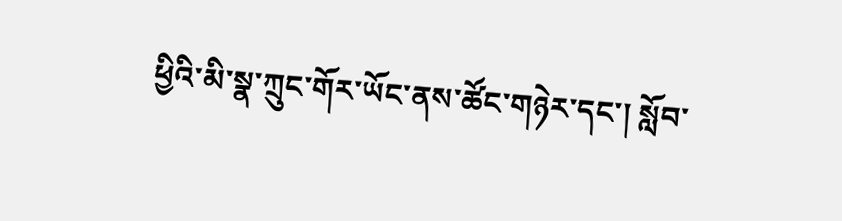ཕྱིའི་མི་སྣ་ཀྲུང་གོར་ཡོང་ནས་ཚོང་གཉེར་དང་། སློབ་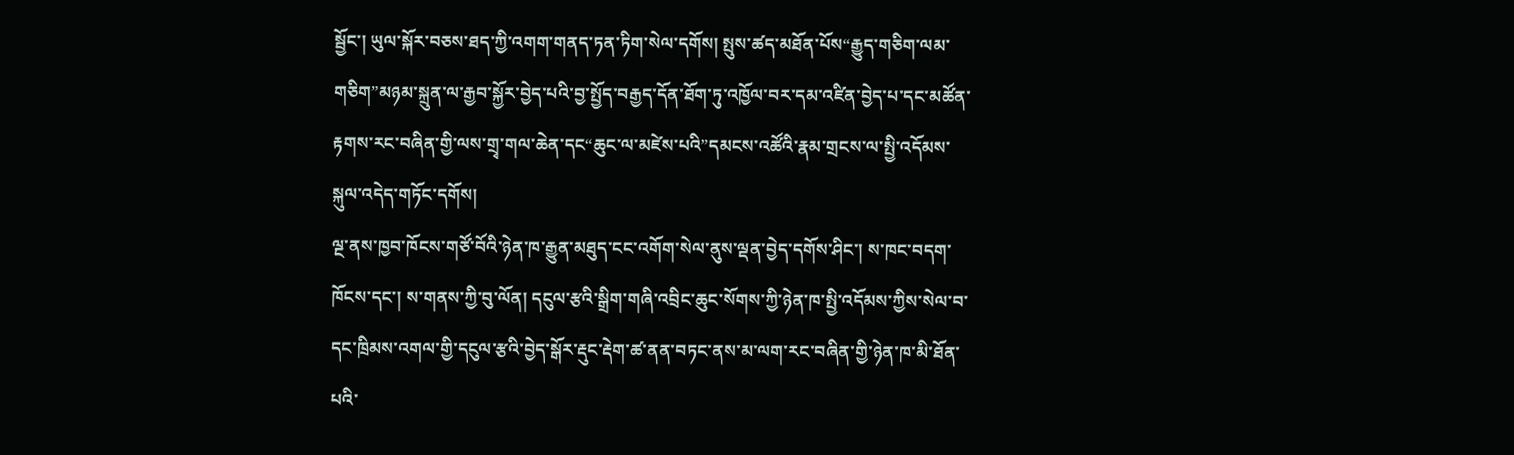སྦྱོང་། ཡུལ་སྐོར་བཅས་ཐད་ཀྱི་འགག་གནད་ཏན་ཏིག་སེལ་དགོས། སྤུས་ཚད་མཐོན་པོས“རྒྱུད་གཅིག་ལམ་གཅིག”མཉམ་སྐྲུན་ལ་རྒྱབ་སྐྱོར་བྱེད་པའི་བྱ་སྤྱོད་བརྒྱད་དོན་ཐོག་ཏུ་འཁྱོལ་བར་དམ་འཛིན་བྱེད་པ་དང་མཚོན་རྟགས་རང་བཞིན་གྱི་ལས་གྲྭ་གལ་ཆེན་དང“ཆུང་ལ་མཛེས་པའི”དམངས་འཚོའི་རྣམ་གྲངས་ལ་སྤྱི་འདོམས་སྐུལ་འདེད་གཏོང་དགོས།
ལྔ་ནས་ཁྱབ་ཁོངས་གཙོ་བོའི་ཉེན་ཁ་རྒྱུན་མཐུད་ངང་འགོག་སེལ་ནུས་ལྡན་བྱེད་དགོས་ཤིང་། ས་ཁང་བདག་ཁོངས་དང་། ས་གནས་ཀྱི་བུ་ལོན། དངུལ་རྩའི་སྒྲིག་གཞི་འབྲིང་ཆུང་སོགས་ཀྱི་ཉེན་ཁ་སྤྱི་འདོམས་ཀྱིས་སེལ་བ་དང་ཁྲིམས་འགལ་གྱི་དངུལ་རྩའི་བྱེད་སྒོར་རྡུང་རྡེག་ཚ་ནན་བཏང་ནས་མ་ལག་རང་བཞིན་གྱི་ཉེན་ཁ་མི་ཐོན་པའི་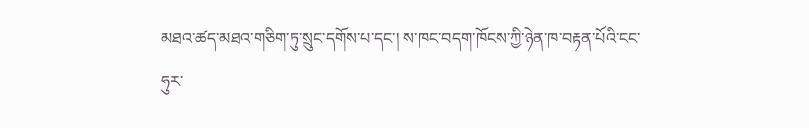མཐའ་ཚད་མཐའ་གཅིག་ཏུ་སྲུང་དགོས་པ་དང་། ས་ཁང་བདག་ཁོངས་ཀྱི་ཉེན་ཁ་བརྟན་པོའི་ངང་ཧུར་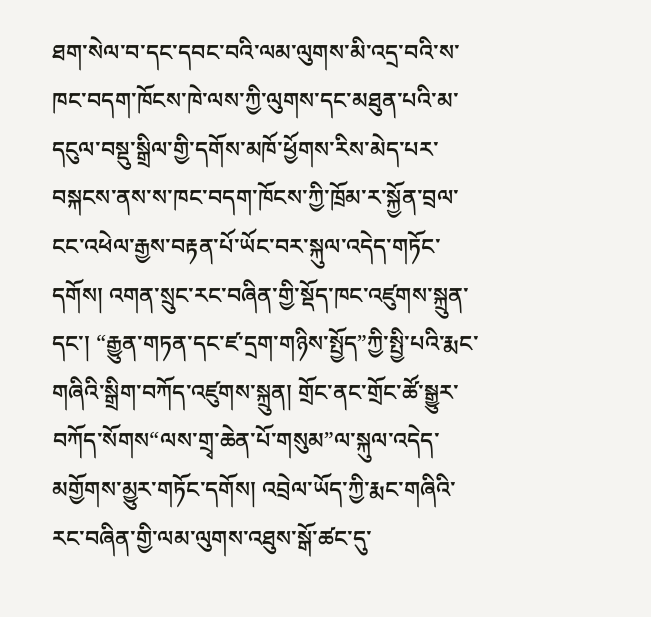ཐག་སེལ་བ་དང་དབང་བའི་ལམ་ལུགས་མི་འདྲ་བའི་ས་ཁང་བདག་ཁོངས་ཁེ་ལས་ཀྱི་ལུགས་དང་མཐུན་པའི་མ་དངུལ་བསྡུ་སྒྲིལ་གྱི་དགོས་མཁོ་ཕྱོགས་རིས་མེད་པར་བསྐངས་ནས་ས་ཁང་བདག་ཁོངས་ཀྱི་ཁྲོམ་ར་སྐྱོན་བྲལ་ངང་འཕེལ་རྒྱས་བརྟན་པོ་ཡོང་བར་སྐུལ་འདེད་གཏོང་དགོས། འགན་སྲུང་རང་བཞིན་གྱི་སྡོད་ཁང་འཛུགས་སྐྲུན་དང་། “རྒྱུན་གཏན་དང་ཛ་དྲག་གཉིས་སྤྱོད”ཀྱི་སྤྱི་པའི་རྨང་གཞིའི་སྒྲིག་བཀོད་འཛུགས་སྐྲུན། གྲོང་ནང་གྲོང་ཚོ་སྒྱུར་བཀོད་སོགས“ལས་གྲྭ་ཆེན་པོ་གསུམ”ལ་སྐུལ་འདེད་མགྱོགས་མྱུར་གཏོང་དགོས། འབྲེལ་ཡོད་ཀྱི་རྨང་གཞིའི་རང་བཞིན་གྱི་ལམ་ལུགས་འཐུས་སྒོ་ཚང་དུ་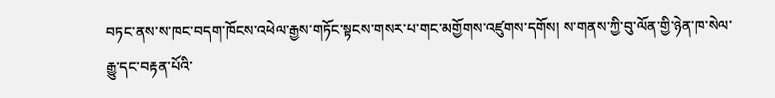བཏང་ནས་ས་ཁང་བདག་ཁོངས་འཕེལ་རྒྱས་གཏོང་སྟངས་གསར་པ་གང་མགྱོགས་འཛུགས་དགོས། ས་གནས་ཀྱི་བུ་ལོན་གྱི་ཉེན་ཁ་སེལ་རྒྱུ་དང་བརྟན་པོའི་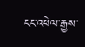ངང་འཕེལ་རྒྱས་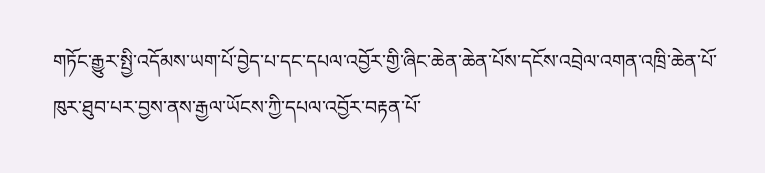གཏོང་རྒྱུར་སྤྱི་འདོམས་ཡག་པོ་བྱེད་པ་དང་དཔལ་འབྱོར་གྱི་ཞིང་ཆེན་ཆེན་པོས་དངོས་འབྲེལ་འགན་འཁྲི་ཆེན་པོ་ཁུར་ཐུབ་པར་བྱས་ནས་རྒྱལ་ཡོངས་ཀྱི་དཔལ་འབྱོར་བརྟན་པོ་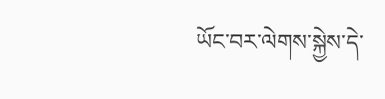ཡོང་བར་ལེགས་སྐྱེས་དེ་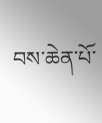བས་ཆེན་པོ་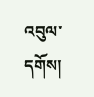འབུལ་དགོས།